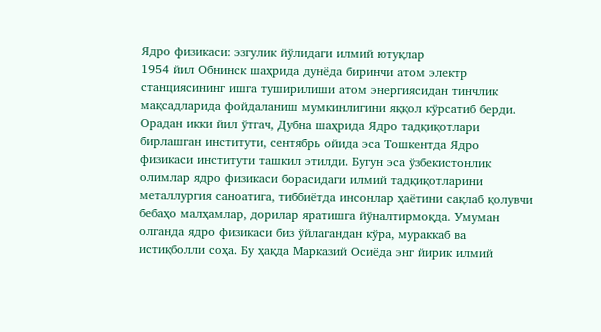Ядро физикаси: эзгулик йўлидаги илмий ютуқлар
1954 йил Обнинск шаҳрида дунёда биринчи атом электр станциясининг ишга туширилиши атом энергиясидан тинчлик мақсадларида фойдаланиш мумкинлигини яққол кўрсатиб берди. Орадан икки йил ўтгач, Дубна шаҳрида Ядро тадқиқотлари бирлашган институти, сентябрь ойида эса Тошкентда Ядро физикаси институти ташкил этилди. Бугун эса ўзбекистонлик олимлар ядро физикаси борасидаги илмий тадқиқотларини металлургия саноатига, тиббиётда инсонлар ҳаётини сақлаб қолувчи бебаҳо малҳамлар, дорилар яратишга йўналтирмоқда. Умуман олганда ядро физикаси биз ўйлагандан кўра, мураккаб ва истиқболли соҳа. Бу ҳақда Марказий Осиёда энг йирик илмий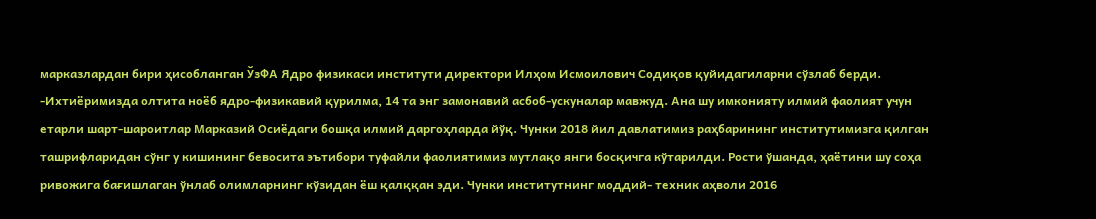марказлардан бири ҳисобланган ЎзФА Ядро физикаси институти директори Илҳом Исмоилович Содиқов қуйидагиларни сўзлаб берди.
-Ихтиёримизда олтита ноёб ядро-физикавий қурилма, 14 та энг замонавий асбоб-ускуналар мавжуд. Ана шу имконияту илмий фаолият учун етарли шарт-шароитлар Марказий Осиёдаги бошқа илмий даргоҳларда йўқ. Чунки 2018 йил давлатимиз раҳбарининг институтимизга қилган ташрифларидан сўнг у кишининг бевосита эътибори туфайли фаолиятимиз мутлақо янги босқичга кўтарилди. Рости ўшанда, ҳаётини шу соҳа ривожига бағишлаган ўнлаб олимларнинг кўзидан ёш қалққан эди. Чунки институтнинг моддий- техник аҳволи 2016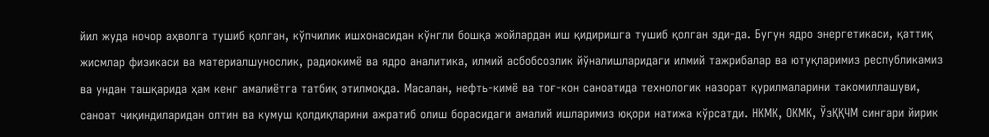йил жуда ночор аҳволга тушиб қолган, кўпчилик ишхонасидан кўнгли бошқа жойлардан иш қидиришга тушиб қолган эди-да. Бугун ядро энергетикаси, қаттиқ жисмлар физикаси ва материалшунослик, радиокимё ва ядро аналитика, илмий асбобсозлик йўналишларидаги илмий тажрибалар ва ютуқларимиз республикамиз ва ундан ташқарида ҳам кенг амалиётга татбиқ этилмоқда. Масалан, нефть-кимё ва тоғ-кон саноатида технологик назорат қурилмаларини такомиллашуви, саноат чиқиндиларидан олтин ва кумуш қолдиқларини ажратиб олиш борасидаги амалий ишларимиз юқори натижа кўрсатди. НКМК, ОКМК, ЎзҚҚЧМ сингари йирик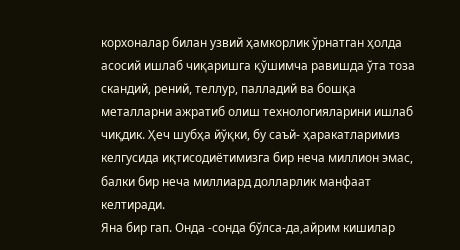корхоналар билан узвий ҳамкорлик ўрнатган ҳолда асосий ишлаб чиқаришга қўшимча равишда ўта тоза скандий, рений, теллур, палладий ва бошқа металларни ажратиб олиш технологияларини ишлаб чиқдик. Ҳеч шубҳа йўқки, бу саъй- ҳаракатларимиз келгусида иқтисодиётимизга бир неча миллион эмас, балки бир неча миллиард долларлик манфаат келтиради.
Яна бир гап. Онда -сонда бўлса-да,айрим кишилар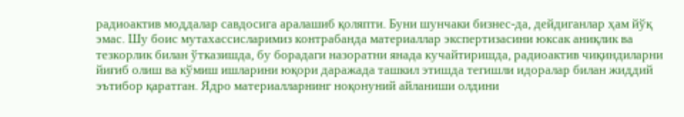радиоактив моддалар савдосига аралашиб қоляпти. Буни шунчаки бизнес-да, дейдиганлар ҳам йўқ эмас. Шу боис мутахассисларимиз контрабанда материаллар экспертизасини юксак аниқлик ва тезкорлик билан ўтказишда, бу борадаги назоратни янада кучайтиришда, радиоактив чиқиндиларни йиғиб олиш ва кўмиш ишларини юқори даражада ташкил этишда тегишли идоралар билан жиддий эътибор қаратган. Ядро материалларнинг ноқонуний айланиши олдини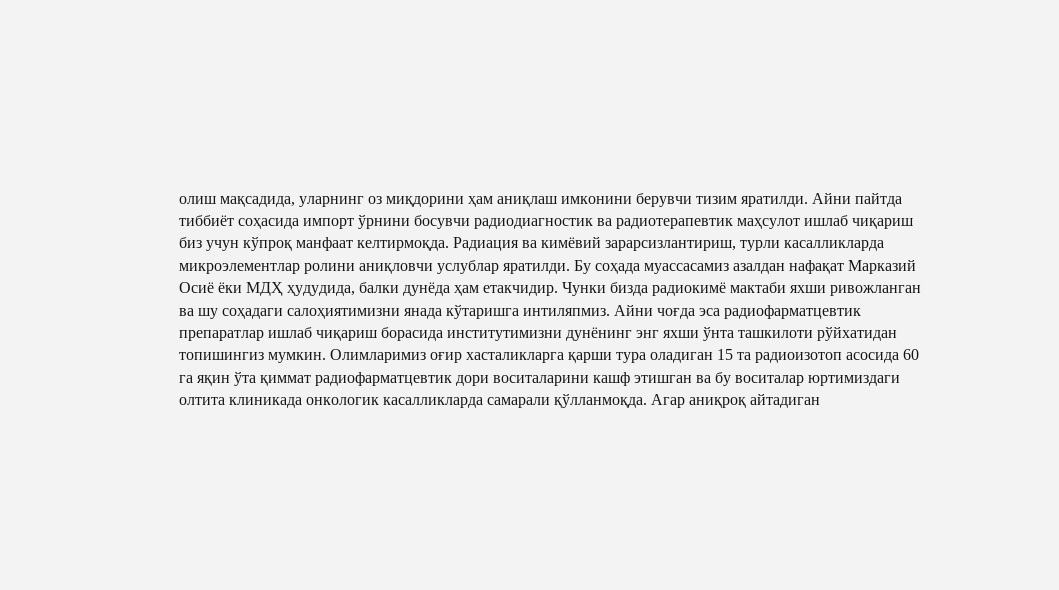олиш мақсадида, уларнинг оз миқдорини ҳам аниқлаш имконини берувчи тизим яратилди. Айни пайтда тиббиёт соҳасида импорт ўрнини босувчи радиодиагностик ва радиотерапевтик маҳсулот ишлаб чиқариш биз учун кўпроқ манфаат келтирмоқда. Радиация ва кимёвий зарарсизлантириш, турли касалликларда микроэлементлар ролини аниқловчи услублар яратилди. Бу соҳада муассасамиз азалдан нафақат Марказий Осиё ёки МДҲ ҳудудида, балки дунёда ҳам етакчидир. Чунки бизда радиокимё мактаби яхши ривожланган ва шу соҳадаги салоҳиятимизни янада кўтаришга интиляпмиз. Айни чоғда эса радиофарматцевтик препаратлар ишлаб чиқариш борасида институтимизни дунёнинг энг яхши ўнта ташкилоти рўйхатидан топишингиз мумкин. Олимларимиз оғир хасталикларга қарши тура оладиган 15 та радиоизотоп асосида 60 га яқин ўта қиммат радиофарматцевтик дори воситаларини кашф этишган ва бу воситалар юртимиздаги олтита клиникада онкологик касалликларда самарали қўлланмоқда. Агар аниқроқ айтадиган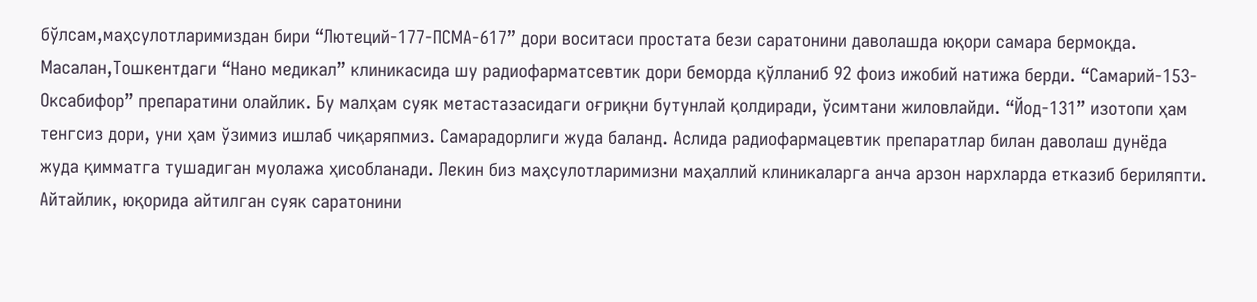бўлсам,маҳсулотларимиздан бири “Лютеций-177-ПСМА-617” дори воситаси простата бези саратонини даволашда юқори самара бермоқда. Масалан,Тошкентдаги “Нано медикал” клиникасида шу радиофарматсевтик дори беморда қўлланиб 92 фоиз ижобий натижа берди. “Самарий-153-Оксабифор” препаратини олайлик. Бу малҳам суяк метастазасидаги оғриқни бутунлай қолдиради, ўсимтани жиловлайди. “Йод-131” изотопи ҳам тенгсиз дори, уни ҳам ўзимиз ишлаб чиқаряпмиз. Самарадорлиги жуда баланд. Аслида радиофармацевтик препаратлар билан даволаш дунёда жуда қимматга тушадиган муолажа ҳисобланади. Лекин биз маҳсулотларимизни маҳаллий клиникаларга анча арзон нархларда етказиб бериляпти. Айтайлик, юқорида айтилган суяк саратонини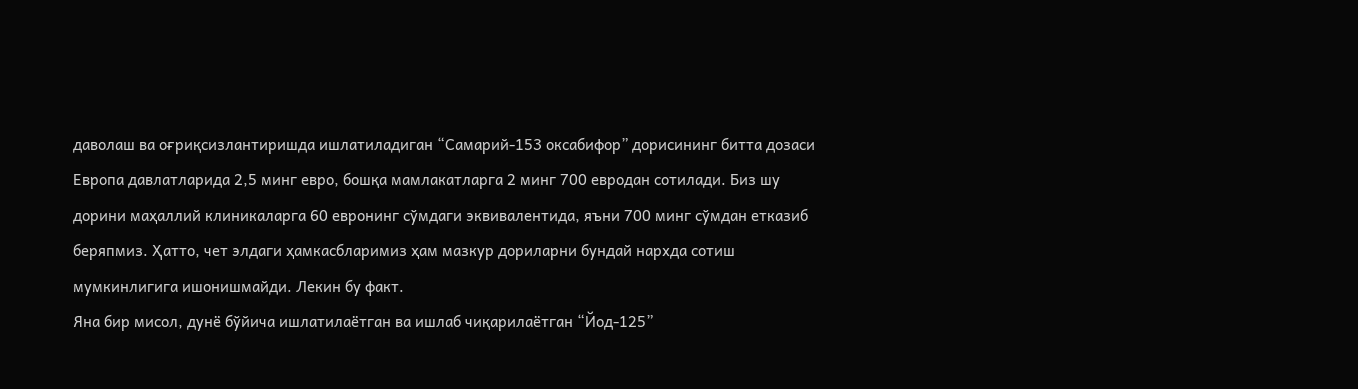даволаш ва оғриқсизлантиришда ишлатиладиган “Самарий-153 оксабифор” дорисининг битта дозаси Европа давлатларида 2,5 минг евро, бошқа мамлакатларга 2 минг 700 евродан сотилади. Биз шу дорини маҳаллий клиникаларга 60 евронинг сўмдаги эквивалентида, яъни 700 минг сўмдан етказиб беряпмиз. Ҳатто, чет элдаги ҳамкасбларимиз ҳам мазкур дориларни бундай нархда сотиш мумкинлигига ишонишмайди. Лекин бу факт.
Яна бир мисол, дунё бўйича ишлатилаётган ва ишлаб чиқарилаётган “Йод-125”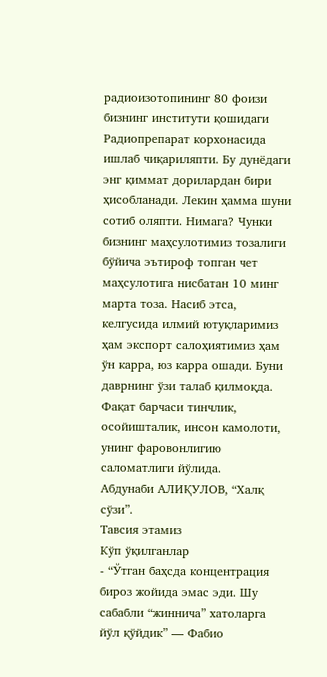радиоизотопининг 80 фоизи бизнинг институти қошидаги Радиопрепарат корхонасида ишлаб чиқариляпти. Бу дунёдаги энг қиммат дорилардан бири ҳисобланади. Лекин ҳамма шуни сотиб оляпти. Нимага? Чунки бизнинг маҳсулотимиз тозалиги бўйича эътироф топган чет маҳсулотига нисбатан 10 минг марта тоза. Насиб этса, келгусида илмий ютуқларимиз ҳам экспорт салоҳиятимиз ҳам ўн карра, юз карра ошади. Буни даврнинг ўзи талаб қилмоқда. Фақат барчаси тинчлик, осойишталик, инсон камолоти, унинг фаровонлигию саломатлиги йўлида.
Абдунаби АЛИҚУЛОВ, “Халқ сўзи”.
Тавсия этамиз
Кўп ўқилганлар
- “Ўтган баҳсда концентрация бироз жойида эмас эди. Шу сабабли “жиннича” хатоларга йўл қўйдик” — Фабио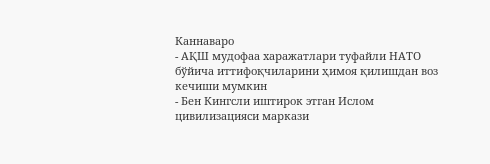Каннаваро
- АҚШ мудофаа харажатлари туфайли НАТО бўйича иттифоқчиларини ҳимоя қилишдан воз кечиши мумкин
- Бен Кингсли иштирок этган Ислом цивилизацияси маркази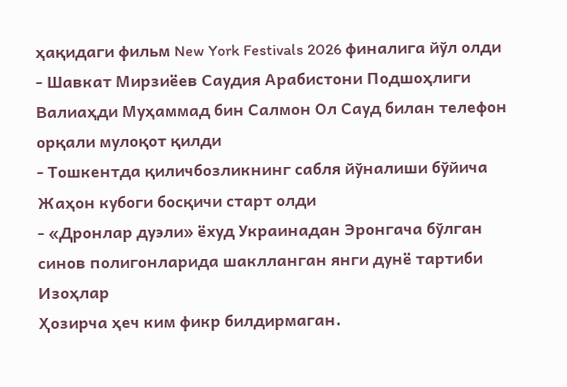ҳақидаги фильм New York Festivals 2026 финалига йўл олди
- Шавкат Мирзиёев Саудия Арабистони Подшоҳлиги Валиаҳди Муҳаммад бин Салмон Ол Сауд билан телефон орқали мулоқот қилди
- Тошкентда қиличбозликнинг сабля йўналиши бўйича Жаҳон кубоги босқичи старт олди
- «Дронлар дуэли» ёхуд Украинадан Эронгача бўлган синов полигонларида шаклланган янги дунё тартиби
Изоҳлар
Ҳозирча ҳеч ким фикр билдирмаган.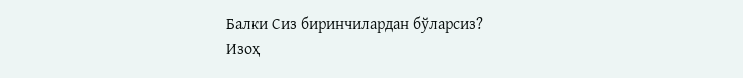Балки Сиз биринчилардан бўларсиз?
Изоҳ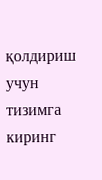қолдириш учун тизимга киринг